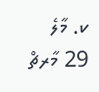ކ. މާލެ
29 މާރޗް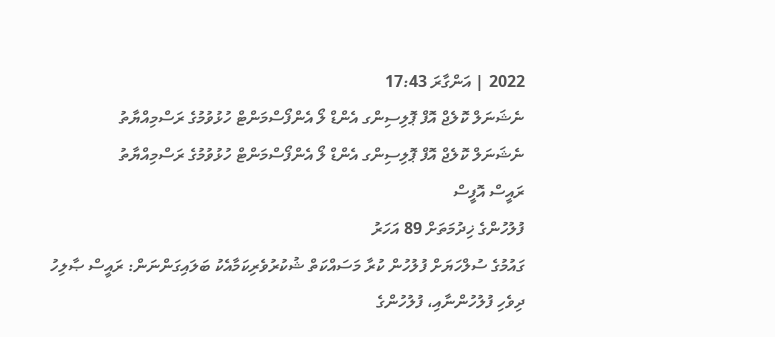2022 | އަންގާރަ 17:43
ނެޝަނަލް ކޮލެޖް އޮފް ޕޮލިސިންގ އެންޑް ލޯ އެންފޯސްމަންޓް ހުޅުވުމުގެ ރަސްމިއްޔާތު
ނެޝަނަލް ކޮލެޖް އޮފް ޕޮލިސިންގ އެންޑް ލޯ އެންފޯސްމަންޓް ހުޅުވުމުގެ ރަސްމިއްޔާތު
ރައީސް އޮފީސް
ފުލުހުންގެ ޚިދުމަތަށް 89 އަހަރު
ގައުމުގެ ސުލްހަޔަށް ފުލުހުން ކުރާ މަސައްކަތް ޝުކުރުވެރިކަމާއެކު ބަލައިގަންނަން: ރައީސް ޞާލިހު
ދިވެހި ފުލުހުންނާއި، ފުލުހުންގެ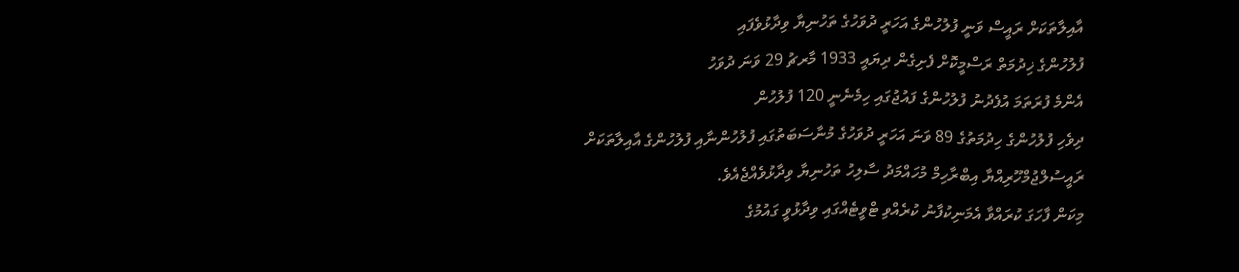އާއިލާތަކަށް ރައީސް ވަނީ ފުލުހުންގެ އަހަރީ ދުވަހުގެ ތަހުނިޔާ ވިދާޅުވެފައި
ފުލުހުންގެ ޚިދުމަތް ރަސްމީކޮށް ފެށިގެން ދިޔައީ 1933 މާރޗު 29 ވަނަ ދުވަހު
އެންމެ ފުރަތަމަ އުފެދުނު ފުލުހުންގެ ފައުޖުގައި ހިމެނެނީ 120 ފުލުހުން
ދިވެހި ފުލުހުންގެ ހިދުމަތުގެ 89 ވަނަ އަހަރީ ދުވަހުގެ މުނާސަބަތުގައި ފުލުހުންނާއި ފުލުހުންގެ އާއިލާތަކަށް ރައީސުލްޖުމްހޫރިއްޔާ އިބްރާހިމް މުހައްމަދު ސާލިހު ތަހުނިޔާ ވިދާޅުވެއްޖެއެވެ.
މިކަން ފާހަގަ ކުރައްވާ އެމަނިކުފާނު ކުރެއްވި ޓްވީޓެއްގައި ވިދާޅުވީ ގައުމުގެ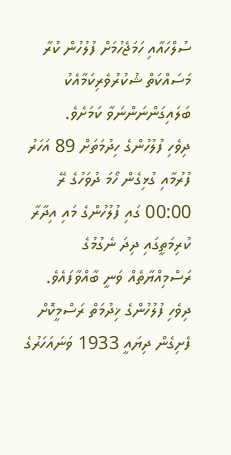ސުލްހައާއި ހަމަޖެހުމަށް ފުލުހުން ކުރާ މަސައްކަތް ޝުކުރުވެރިކަމާއެކު ބަލައިގަންނަންނަވާ ކަމަށެވެ.
ދިވެހި ފުލުހުންގެ ހިދުމަތަށް 89 އަހަރު ފުރުމާއި ގުޅިގެން ހޯމަ ދުވަހުގެ ރޭ 00:00 ގައި ފުލުހުންގެ މައި އިދާރާ ކުރިމަތީގައި ދިދަ ނެގުމުގެ ރަސްމިއްޔާތެއް ވަނީ ބާއްވާފައެވެ.
ދިވެހި ފުލުހުންގެ ޚިދުމަތް ރަސްމީކޮށް ފެށިގެން ދިޔައީ 1933 ވަނައަހަރުގެ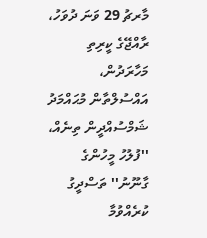މާރޗު 29 ވަނަ ދުވަހު، ރާއްޖޭގެ ކީރިތި މަހާރަދުން، އައްސުލްތާން މުޙައްމަދު ޝަމްސުއްދީން ތިނެއް، ''ފުލުހު މީހުންގެ ގާނޫނު'' ތަސްދީގު ކުރެއްވުމާ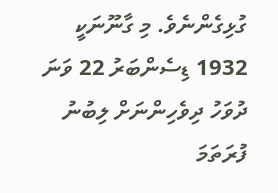ގުޅިގެންނެވެ. މި ގާނޫނަކީ 1932 ޑިސެންބަރު 22 ވަނަ ދުވަހު ދިވެހިންނަށް ލިބުނު ފުރަތަމަ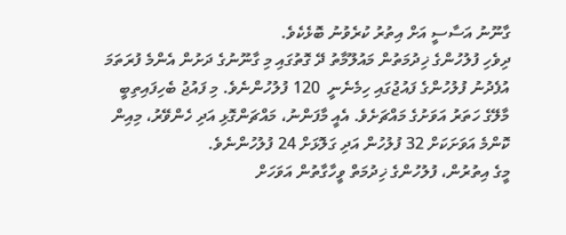ގާނޫނު އަސާސީ އަށް އިތުރު ކުރެވުނު ބޮޅެކެވެ.
ދިވެހި ފުލުހުންގެ ޚިދުމަތުން މައުލޫމާތު ދޭ ގޮތުގައި މި ގާނޫނުގެ ދަށުން އެންމެ ފުރަތަމަ އުފެދުނު ފުލުހުންގެ ފައުޖުގައި ހިމެނެނީ  120 ފުލުހުންނެވެ. މި ފައުޖު ބެހިފައިތިބީ މާލޭގެ ހަތަރު އަވަށުގެ މައްޗަށެވެ. އެއީ މާފަންނު، މައްޗަންގޮޅި އަދި ހެންވޭރު، މިއިން ކޮންމެ އަވަށަކަށް 32 ފުލުހުން އަދި ގަލޮޅަށް 24 ފުލުހުންނެވެ.
މީގެ އިތުރުން، ފުލުހުންގެ ޚިދުމަތް ވީހާގާތުން އަވަހަށް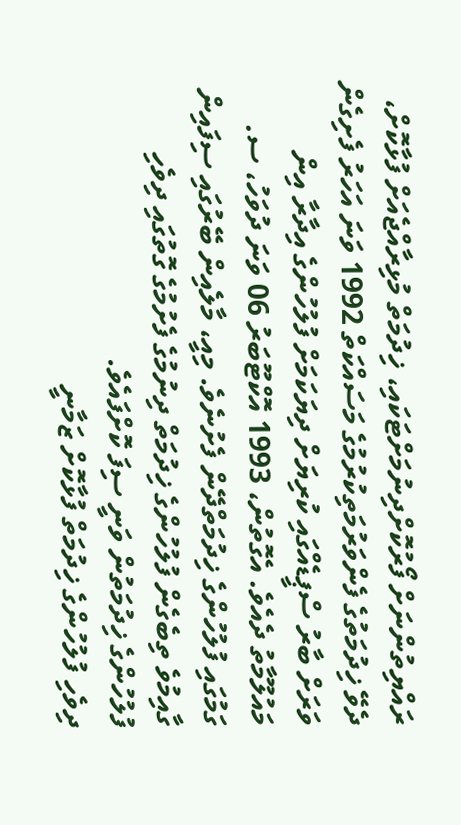ރައްޔިތުންނަށް ފޯރުކޮށްދިނުމަށްޓަކައި، ޚިދުމަތް މުޅިރާއްޖެއަށް ފުޅާކޮށް، ދެވޭ ޚިދުމަތުގެ ފެންވަރުމަތިކުރުމުގެ މަސައްކަތް 1992 ވަނަ އަހަރު ފެށިގެން ވަރަށް ބާރު ސްޕީޑެއްގައި ކުރިޔަށް ދިޔަކަމަށް ފުލުހުންގެ އިދާރާ އިން މައުލޫމާތު ދެއެވެ. އެގޮތުން، 1993 އޮކްޓޫބަރު 06 ވަނަ ދުވަހު، ސ. ގަމުގައި ފުލުހުންގެ ޚިދުމަތްދޭން ފެށުނެވެ. މިއީ، މާލެއިން ބޭރުގައި ސިފައިން ގާއިމުވެ ތިބެގެން ފުލުހުންގެ ޚިދުމަތް ދިނުމުގެ ފެށުމުގެ ގޮތުގައި ދިވެހި ފުލުހުންގެ ޚިދުމަތުން ވަނީ ސިފަ ކޮށްފައެވެ.
ދިވެހި ފުލުހުންގެ ޚިދުމަތް ފުޅާކޮށް ޒަމާނީ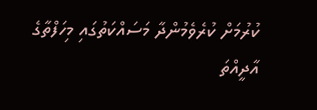ކުރުމަށް ކުރެވެމުންދާ މަސައްކަތުގައި މިހަފްތާގެ އާދީއްތަ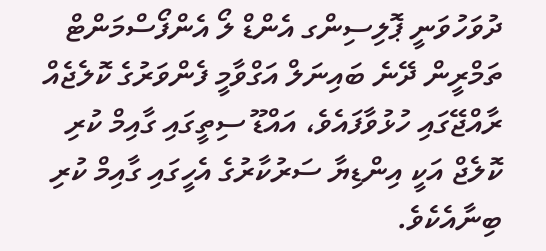ދުވަހުވަނީ ޕޮލިސިންގ އެންޑް ލޯ އެންފޯސްމަންޓް ތަމްރީން ދޭނެ ބައިނަލް އަގްވާމީ ފެންވަރުގެ ކޮލެޖެއް ރާއްޖޭގައި ހުޅުވާފައެވެ، އައްޑޫ ސިތީގައި ގާއިމް ކުރި ކޮލެޖް އަކީ އިންޑިޔާ ސަރުކާރުގެ އެހީގައި ގާއިމް ކުރި ބިނާއެކެވެ.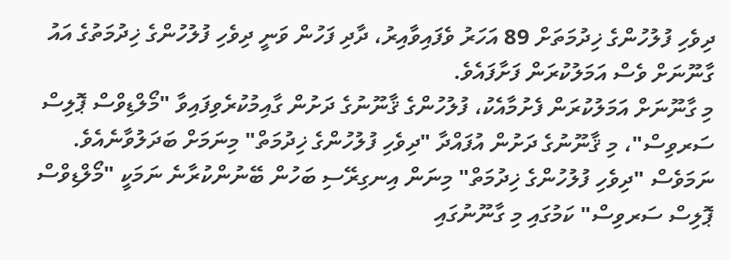ދިވެހި ފުލުހުންގެ ޚިދުމަތަށް 89 އަހަރު ވެފައިވާއިރު، ދާދި ފަހުން ވަނީ ދިވެހި ފުލުހުންގެ ޚިދުމަތުގެ އައު ގާނޫނަށް ވެސް އަމަލުކުރަން ފަށާފައެވެ.
މި ގާނޫނަށް އަމަލުކުރަން ފެށުމާއެކު، ފުލުހުންގެ ޤާނޫނުގެ ދަށުން ގާއިމުކުރެވިފައިވާ "މޯލްޑިވްސް ޕޮލިސް ސަރވިސް"، މި ޤާނޫނުގެ ދަށުން އުފައްދާ "ދިވެހި ފުލުހުންގެ ޚިދުމަތް" މިނަމަށް ބަދަލުވާނެއެވެ. ނަމަވެސް "ދިވެހި ފުލުހުންގެ ޚިދުމަތް" މިނަން އިނގިރޭސި ބަހުން ބޭނުންކުރާނެ ނަމަކީ "މޯލްޑިވްސް ޕޮލިސް ސަރވިސް" ކަމުގައި މި ގާނޫނުގައި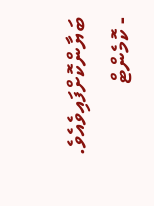ބަޔާންކޮށްފައިވެއެވެ.
- ކޮމެންޓް